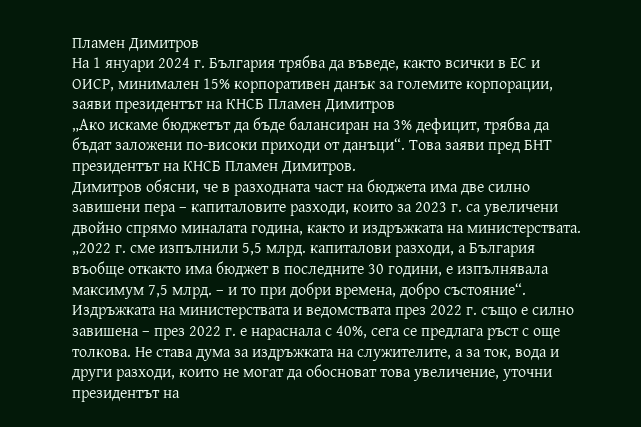Пламен Димитров
На 1 януари 2024 г. България трябва да въведе, както всички в ЕС и ОИСР, минимален 15% корпоративен данък за големите корпорации, заяви президентът на КНСБ Пламен Димитров
„Ако искаме бюджетът да бъде балансиран на 3% дефицит, трябва да бъдат заложени по-високи приходи от данъци“. Това заяви пред БНТ президентът на КНСБ Пламен Димитров.
Димитров обясни, че в разходната част на бюджета има две силно завишени пера – капиталовите разходи, които за 2023 г. са увеличени двойно спрямо миналата година, както и издръжката на министерствата.
„2022 г. сме изпълнили 5,5 млрд. капиталови разходи, а България въобще откакто има бюджет в последните 30 години, е изпълнявала максимум 7,5 млрд. – и то при добри времена, добро състояние“.
Издръжката на министерствата и ведомствата през 2022 г. също е силно завишена – през 2022 г. е нараснала с 40%, сега се предлага ръст с още толкова. Не става дума за издръжката на служителите, а за ток, вода и други разходи, които не могат да обосноват това увеличение, уточни президентът на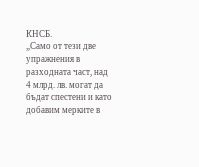КНСБ.
„Само от тези две упражнения в разходната част, над 4 млрд. лв. могат да бъдат спестени и като добавим мерките в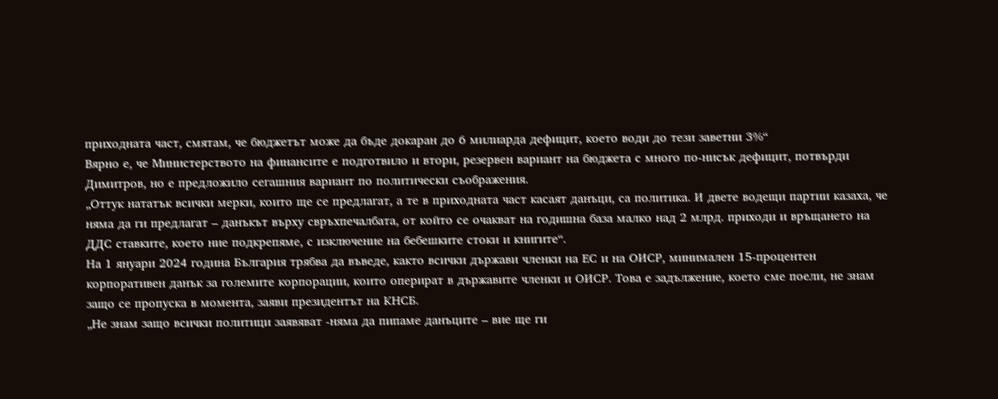приходната част, смятам, че бюджетът може да бъде докаран до 6 милиарда дефицит, което води до тези заветни 3%“
Вярно е, че Министерството на финансите е подготвило и втори, резервен вариант на бюджета с много по-нисък дефицит, потвърди Димитров, но е предложило сегашния вариант по политически съображения.
„Оттук нататък всички мерки, които ще се предлагат, а те в приходната част касаят данъци, са политика. И двете водещи партии казаха, че няма да ги предлагат – данъкът върху свръхпечалбата, от който се очакват на годишна база малко над 2 млрд. приходи и връщането на ДДС ставките, което ние подкрепяме, с изключение на бебешките стоки и книгите“.
На 1 януари 2024 година България трябва да въведе, както всички държави членки на ЕС и на ОИСР, минимален 15-процентен корпоративен данък за големите корпорации, които оперират в държавите членки и ОИСР. Това е задължение, което сме поели, не знам защо се пропуска в момента, заяви президентът на КНСБ.
„Не знам защо всички политици заявяват -няма да пипаме данъците – вие ще ги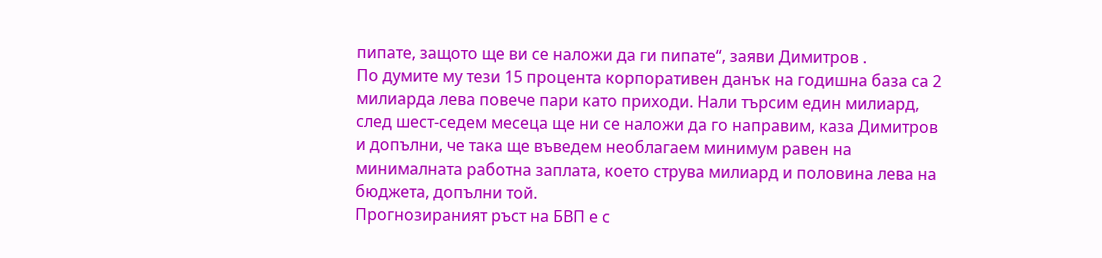пипате, защото ще ви се наложи да ги пипате“, заяви Димитров .
По думите му тези 15 процента корпоративен данък на годишна база са 2 милиарда лева повече пари като приходи. Нали търсим един милиард, след шест-седем месеца ще ни се наложи да го направим, каза Димитров и допълни, че така ще въведем необлагаем минимум равен на минималната работна заплата, което струва милиард и половина лева на бюджета, допълни той.
Прогнозираният ръст на БВП е с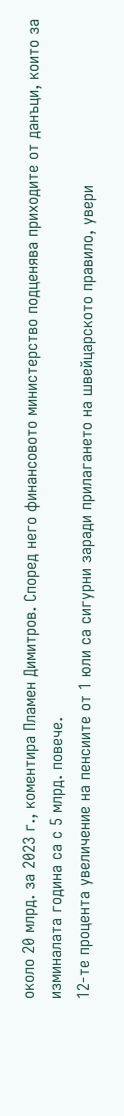около 20 млрд. за 2023 г., коментира Пламен Димитров. Според него финансовото министерство подценява приходите от данъци, които за изминалата година са с 5 млрд. повече.
12-те процента увеличение на пенсиите от 1 юли са сигурни заради прилагането на швейцарското правило, увери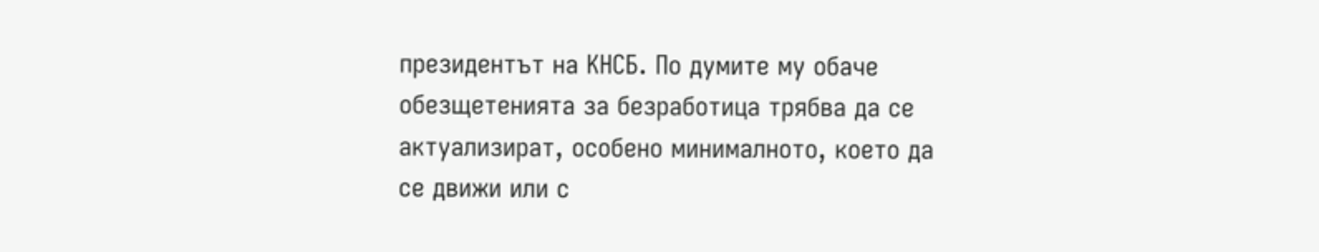президентът на КНСБ. По думите му обаче обезщетенията за безработица трябва да се актуализират, особено минималното, което да се движи или с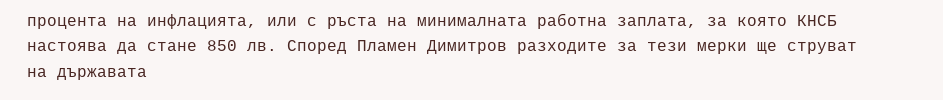процента на инфлацията, или с ръста на минималната работна заплата, за която КНСБ настоява да стане 850 лв. Според Пламен Димитров разходите за тези мерки ще струват на държавата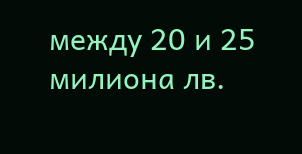между 20 и 25 милиона лв.